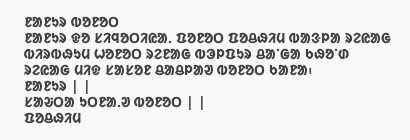ᱱᱟᱱᱩᱨ ᱵᱚᱱᱚᱛ
ᱱᱟᱱᱩᱨ ᱫᱚ ᱥᱤᱧᱚᱛᱤᱭᱟᱹ ᱯᱚᱱᱚᱛ ᱯᱚᱪᱷᱤᱢ ᱵᱟᱝᱞᱟ ᱨᱮᱭᱟᱜ ᱵᱤᱨᱵᱷᱩᱢ ᱦᱚᱱᱚᱛ ᱨᱮᱱᱟᱜ ᱵᱳᱞᱯᱩᱨ ᱪᱟᱸᱜᱟ ᱠᱷᱚᱸᱰ ᱨᱮᱭᱟᱜ ᱢᱤᱫ ᱥᱟᱥᱚᱱ ᱪᱟᱪᱞᱟᱣ ᱵᱚᱱᱚᱛ ᱠᱟᱱᱟ᱾
ᱱᱟᱱᱩᱨ | |
ᱥᱟᱶᱛᱟ ᱩᱛᱱᱟᱹᱣ ᱵᱚᱱᱚᱛ | |
ᱯᱚᱪᱷᱤᱢ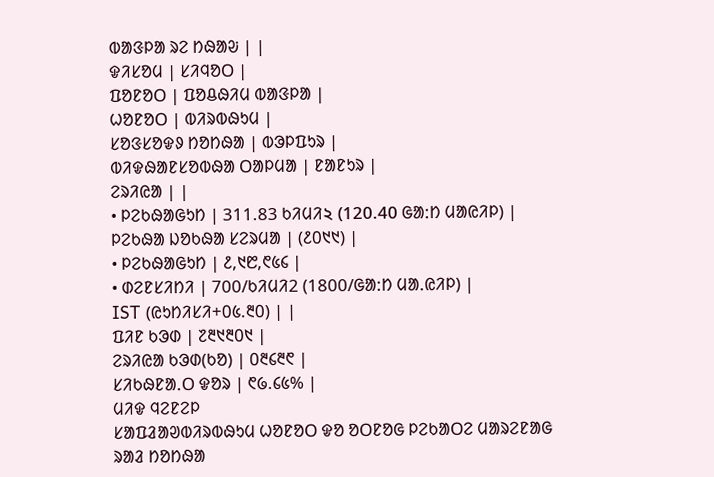ᱵᱟᱝᱞᱟ ᱨᱮ ᱴᱷᱟᱶ | |
ᱫᱤᱥᱚᱢ | ᱥᱤᱧᱚᱛ |
ᱯᱚᱱᱚᱛ | ᱯᱚᱪᱷᱤᱢ ᱵᱟᱝᱞᱟ |
ᱦᱚᱱᱚᱛ | ᱵᱤᱨᱵᱷᱩᱢ |
ᱥᱚᱝᱥᱚᱫᱽ ᱴᱚᱴᱷᱟ | ᱵᱳᱞᱯᱩᱨ |
ᱵᱤᱫᱷᱟᱱᱥᱚᱵᱷᱟ ᱛᱟᱞᱢᱟ | ᱱᱟᱱᱩᱨ |
ᱮᱨᱤᱭᱟ | |
• ᱞᱮᱠᱷᱟᱜᱩᱴ | 311.83 ᱠᱤᱢᱤ২ (120.40 ᱜᱟᱺᱴ ᱢᱟᱭᱤᱞ) |
ᱞᱮᱠᱷᱟ ᱡᱚᱠᱷᱟ ᱥᱮᱨᱢᱟ | (᱒᱐᱑᱑) |
• ᱞᱮᱠᱷᱟᱜᱩᱴ | ᱒,᱑᱘,᱖᱕᱔ |
• ᱰᱮᱱᱥᱤᱴᱤ | 700/ᱠᱤᱢᱤ2 (1800/ᱜᱟᱺᱴ ᱢᱟᱹᱭᱤᱞ) |
IST (ᱭᱩᱴᱤᱥᱤ+᱐᱕.᱓᱐) | |
ᱯᱤᱱ ᱠᱳᱰ | ᱗᱓᱑᱓᱐᱑ |
ᱮᱨᱤᱭᱟ ᱠᱳᱰ(ᱠᱚ) | ᱐᱓᱔᱓᱖ |
ᱥᱤᱠᱷᱱᱟᱹᱛ ᱫᱚᱨ | ᱖᱙.᱔᱕% |
ᱢᱤᱫ ᱧᱮᱱᱮᱞ
ᱥᱟᱯᱲᱟᱣᱵᱤᱨᱵᱷᱩᱢ ᱦᱚᱱᱚᱛ ᱫᱚ ᱚᱛᱱᱚᱜ ᱞᱮᱠᱟᱛᱮ ᱢᱟᱨᱮᱱᱟᱜ ᱨᱟᱲ ᱴᱚᱴᱷᱟ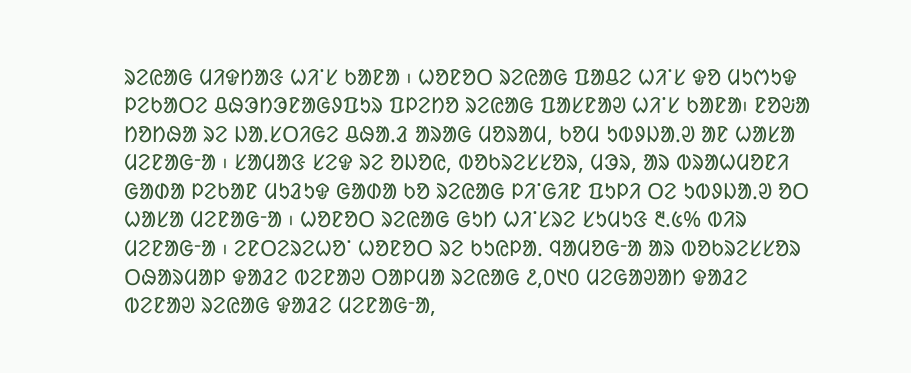ᱨᱮᱭᱟᱜ ᱢᱤᱫᱴᱟᱝ ᱦᱤᱸᱥ ᱠᱟᱱᱟ ᱾ ᱦᱚᱱᱚᱛ ᱨᱮᱭᱟᱜ ᱯᱟᱪᱮ ᱦᱤᱸᱥ ᱫᱚ ᱢᱩᱬᱩᱫ ᱞᱮᱠᱟᱛᱮ ᱪᱷᱳᱴᱳᱱᱟᱜᱽᱯᱩᱨ ᱯᱞᱮᱴᱚ ᱨᱮᱭᱟᱜ ᱯᱟᱥᱱᱟᱣ ᱦᱤᱸᱥ ᱠᱟᱱᱟ᱾ ᱱᱚᱶᱟ ᱴᱚᱴᱷᱟ ᱨᱮ ᱡᱟᱹᱥᱛᱤᱜᱮ ᱪᱷᱟᱹᱲ ᱟᱨᱟᱜ ᱢᱚᱨᱟᱢ, ᱠᱚᱢ ᱩᱵᱽᱡᱟᱹᱣ ᱟᱱ ᱦᱟᱥᱟ ᱢᱮᱱᱟᱜᱼᱟ ᱾ ᱥᱟᱢᱟᱝ ᱥᱮᱫ ᱨᱮ ᱚᱡᱚᱭ, ᱵᱚᱠᱨᱮᱥᱥᱚᱨ, ᱢᱳᱨ, ᱟᱨ ᱵᱨᱟᱦᱢᱚᱱᱤ ᱜᱟᱰᱟ ᱞᱮᱠᱟᱱ ᱢᱩᱲᱩᱫ ᱜᱟᱰᱟ ᱠᱚ ᱨᱮᱭᱟᱜ ᱞᱤᱸᱜᱤᱱ ᱯᱩᱞᱤ ᱛᱮ ᱩᱵᱽᱡᱟᱹᱣ ᱚᱛ ᱦᱟᱥᱟ ᱢᱮᱱᱟᱜᱼᱟ ᱾ ᱦᱚᱱᱚᱛ ᱨᱮᱭᱟᱜ ᱜᱩᱴ ᱦᱤᱸᱥᱨᱮ ᱥᱩᱢᱩᱝ ᱓.᱕% ᱵᱤᱨ ᱢᱮᱱᱟᱜᱼᱟ ᱾ ᱮᱱᱛᱮᱨᱮᱦᱚᱸ ᱦᱚᱱᱚᱛ ᱨᱮ ᱠᱩᱭᱞᱟᱹ ᱧᱟᱢᱚᱜᱼᱟ ᱟᱨ ᱵᱚᱠᱨᱮᱥᱥᱚᱨ ᱛᱷᱟᱨᱢᱟᱞ ᱫᱟᱲᱮ ᱵᱮᱱᱟᱣ ᱛᱟᱞᱢᱟ ᱨᱮᱭᱟᱜ ᱒,᱐᱑᱐ ᱢᱮᱜᱟᱣᱟᱴ ᱫᱟᱲᱮ ᱵᱮᱱᱟᱣ ᱨᱮᱭᱟᱜ ᱫᱟᱲᱮ ᱢᱮᱱᱟᱜᱼᱟ,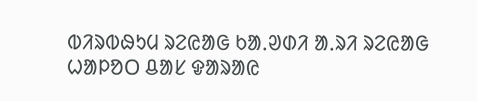ᱵᱤᱨᱵᱷᱩᱢ ᱨᱮᱭᱟᱜ ᱠᱟᱹᱣᱰᱤ ᱟᱹᱨᱤ ᱨᱮᱭᱟᱜ ᱦᱟᱞᱚᱛ ᱪᱟᱥ ᱫᱟᱨᱟᱭ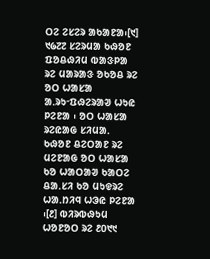ᱛᱮ ᱮᱥᱮᱨ ᱟᱠᱟᱱᱟ᱾[᱑] ᱑᱙᱗᱗ ᱥᱮᱨᱢᱟ ᱠᱷᱚᱱ ᱯᱚᱪᱷᱤᱢ ᱵᱟᱝᱞᱟ ᱨᱮ ᱢᱟᱨᱟᱝ ᱚᱠᱚᱪ ᱨᱮ ᱚᱛ ᱦᱟᱥᱟ ᱟᱹᱨᱩᱼᱯᱷᱮᱨᱟᱣ ᱦᱩᱭ ᱞᱮᱱᱟ ᱾ ᱚᱛ ᱦᱟᱥᱟ ᱨᱮᱭᱟᱜ ᱥᱤᱢᱟᱹ ᱠᱷᱚᱱ ᱪᱮᱛᱟᱱ ᱨᱮ ᱢᱮᱱᱟᱜ ᱚᱛ ᱦᱟᱥᱟ ᱠᱚ ᱦᱟᱛᱟᱣ ᱠᱟᱛᱮ ᱪᱟᱹᱥᱤ ᱠᱚ ᱢᱩᱫᱨᱮ ᱦᱟᱹᱴᱤᱧ ᱦᱳᱭ ᱞᱮᱱᱟ ᱾[᱒] ᱵᱤᱨᱵᱷᱩᱢ ᱦᱚᱱᱚᱛ ᱨᱮ ᱒᱐᱑᱑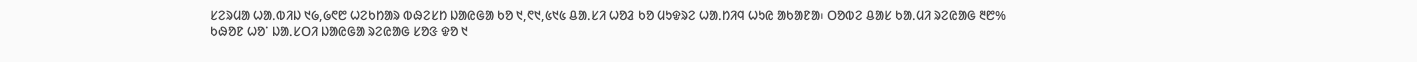ᱥᱮᱨᱢᱟ ᱦᱟᱹᱵᱤᱡ ᱑᱙,᱙᱖᱘ ᱦᱮᱠᱴᱟᱨ ᱵᱷᱮᱥᱴ ᱡᱟᱭᱜᱟ ᱠᱚ ᱑,᱖᱑,᱕᱑᱕ ᱪᱟᱹᱥᱤ ᱦᱚᱲ ᱠᱚ ᱢᱩᱫᱨᱮ ᱦᱟᱹᱴᱤᱧ ᱦᱩᱭ ᱟᱠᱟᱱᱟ᱾ ᱛᱚᱵᱮ ᱪᱟᱥ ᱠᱟᱹᱢᱤ ᱨᱮᱭᱟᱜ ᱓᱘% ᱠᱷᱚᱱ ᱦᱚᱸ ᱡᱟᱹᱥᱛᱤ ᱡᱟᱭᱜᱟ ᱨᱮᱭᱟᱜ ᱥᱚᱝ ᱫᱚ ᱑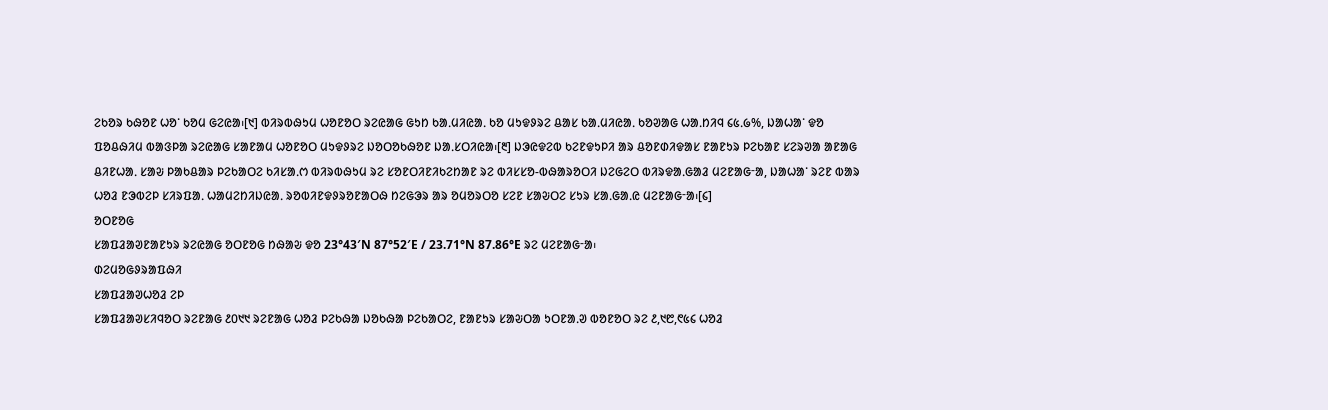ᱮᱠᱚᱨ ᱠᱷᱚᱱ ᱦᱚᱸ ᱠᱚᱢ ᱜᱮᱭᱟ᱾[᱑] ᱵᱤᱨᱵᱷᱩᱢ ᱦᱚᱱᱚᱛ ᱨᱮᱭᱟᱜ ᱜᱩᱴ ᱠᱟᱹᱢᱤᱭᱟᱹ ᱠᱚ ᱢᱩᱫᱽᱨᱮ ᱪᱟᱥ ᱠᱟᱹᱢᱤᱭᱟᱹ ᱠᱚᱣᱟᱜ ᱦᱟᱹᱴᱤᱧ ᱔᱕ᱹ᱙%, ᱡᱟᱦᱟᱸ ᱫᱚ ᱯᱚᱪᱷᱤᱢ ᱵᱟᱝᱞᱟ ᱨᱮᱭᱟᱜ ᱥᱟᱱᱟᱢ ᱦᱚᱱᱚᱛ ᱢᱩᱫᱽᱨᱮ ᱡᱚᱛᱚᱠᱷᱚᱱ ᱡᱟᱹᱥᱛᱤᱭᱟ᱾[᱓] ᱡᱳᱭᱫᱮᱵ ᱠᱮᱱᱫᱩᱞᱤ ᱟᱨ ᱪᱚᱱᱰᱤᱫᱟᱥ ᱱᱟᱱᱩᱨ ᱞᱮᱠᱟᱱ ᱥᱮᱨᱣᱟ ᱟᱱᱟᱜ ᱪᱤᱱᱦᱟᱹ ᱥᱟᱶ ᱞᱟᱠᱪᱟᱨ ᱞᱮᱠᱟᱛᱮ ᱠᱤᱥᱟᱹᱬ ᱵᱤᱨᱵᱷᱩᱢ ᱨᱮ ᱥᱚᱱᱛᱤᱱᱤᱠᱮᱴᱟᱱ ᱨᱮ ᱵᱤᱥᱥᱚ-ᱵᱷᱟᱨᱚᱛᱤ ᱡᱮᱜᱮᱛ ᱵᱤᱨᱫᱟᱹᱜᱟᱲ ᱢᱮᱱᱟᱜᱼᱟ, ᱡᱟᱦᱟᱸ ᱨᱮᱱ ᱵᱟᱨ ᱦᱚᱲ ᱱᱳᱵᱮᱞ ᱥᱤᱨᱯᱟᱹ ᱦᱟᱢᱮᱴᱤᱡᱭᱟᱹ ᱨᱚᱵᱤᱱᱫᱽᱨᱚᱱᱟᱛᱷ ᱴᱮᱜᱳᱨ ᱟᱨ ᱚᱢᱚᱨᱛᱚ ᱥᱮᱱ ᱥᱟᱶᱛᱮ ᱥᱩᱨ ᱥᱟᱹᱜᱟᱹᱭ ᱢᱮᱱᱟᱜᱼᱟ᱾[᱔]
ᱚᱛᱱᱚᱜ
ᱥᱟᱯᱲᱟᱣᱱᱟᱱᱩᱨ ᱨᱮᱭᱟᱜ ᱚᱛᱱᱚᱜ ᱴᱷᱟᱶ ᱫᱚ 23°43′N 87°52′E / 23.71°N 87.86°E ᱨᱮ ᱢᱮᱱᱟᱜᱼᱟ᱾
ᱰᱮᱢᱚᱜᱽᱨᱟᱯᱷᱤ
ᱥᱟᱯᱲᱟᱣᱦᱚᱲ ᱮᱞ
ᱥᱟᱯᱲᱟᱣᱥᱤᱧᱚᱛ ᱨᱮᱱᱟᱜ ᱒᱐᱑᱑ ᱨᱮᱱᱟᱜ ᱦᱚᱲ ᱞᱮᱠᱷᱟ ᱡᱚᱠᱷᱟ ᱞᱮᱠᱟᱛᱮ, ᱱᱟᱱᱩᱨ ᱥᱟᱶᱛᱟ ᱩᱛᱱᱟᱹᱣ ᱵᱚᱱᱚᱛ ᱨᱮ ᱒,᱑᱘,᱖᱕᱔ ᱦᱚᱲ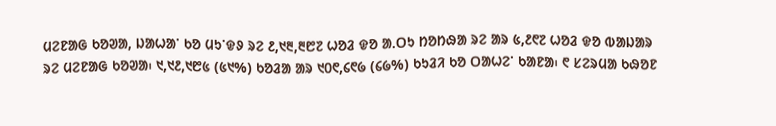ᱢᱮᱱᱟᱜ ᱠᱚᱣᱟ, ᱡᱟᱦᱟᱸ ᱠᱚ ᱢᱩᱸᱫᱽ ᱨᱮ ᱒,᱑᱓,᱓᱘᱗ ᱦᱚᱲ ᱫᱚ ᱟᱹᱛᱩ ᱴᱚᱴᱷᱟ ᱨᱮ ᱟᱨ ᱕,᱒᱖᱗ ᱦᱚᱲ ᱫᱚ ᱵᱟᱡᱟᱨ ᱨᱮ ᱢᱮᱱᱟᱜ ᱠᱚᱣᱟ᱾ ᱑,᱑᱒,᱑᱘᱕ (᱕᱑%) ᱠᱚᱲᱟ ᱟᱨ ᱑᱐᱖,᱔᱖᱙ (᱔᱙%) ᱠᱩᱲᱤ ᱠᱚ ᱛᱟᱦᱮᱸ ᱠᱟᱱᱟ᱾ ᱖ ᱥᱮᱨᱢᱟ ᱠᱷᱚᱱ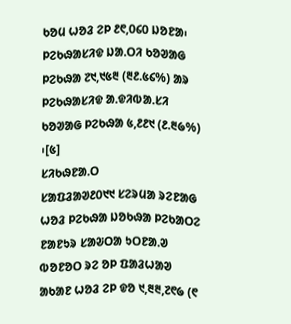ᱠᱚᱢ ᱦᱚᱲ ᱮᱞ ᱒᱖,᱐᱔᱐ ᱡᱚᱱᱟ᱾ ᱞᱮᱠᱷᱟᱥᱤᱫ ᱡᱟᱹᱛᱤ ᱠᱚᱣᱟᱜ ᱞᱮᱠᱷᱟ ᱗᱑,᱑᱕᱓ (᱓᱒.᱕᱔%) ᱟᱨ ᱞᱮᱠᱷᱟᱥᱤᱫ ᱟᱹᱫᱤᱵᱟᱹᱥᱤ ᱠᱚᱣᱟᱜ ᱞᱮᱠᱷᱟ ᱕,᱒᱒᱑ (᱒.᱓᱙%) ᱾[᱕]
ᱥᱤᱠᱷᱱᱟᱹᱛ
ᱥᱟᱯᱲᱟᱣ᱒᱐᱑᱑ ᱥᱮᱨᱢᱟ ᱨᱮᱱᱟᱜ ᱦᱚᱲ ᱞᱮᱠᱷᱟ ᱡᱚᱠᱷᱟ ᱞᱮᱠᱟᱛᱮ ᱱᱟᱱᱩᱨ ᱥᱟᱶᱛᱟ ᱩᱛᱱᱟᱹᱣ ᱵᱚᱱᱚᱛ ᱨᱮ ᱚᱞ ᱯᱟᱲᱦᱟᱣ ᱟᱠᱟᱱ ᱦᱚᱲ ᱮᱞ ᱫᱚ ᱑,᱓᱓,᱗᱖᱙ (᱖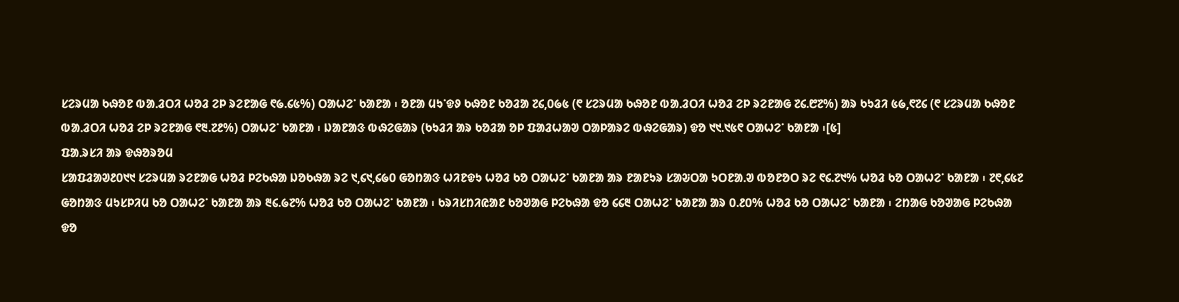ᱥᱮᱨᱢᱟ ᱠᱷᱚᱱ ᱵᱟᱹᱲᱛᱤ ᱦᱚᱲ ᱮᱞ ᱨᱮᱱᱟᱜ ᱖᱙.᱔᱕%) ᱛᱟᱦᱮᱸ ᱠᱟᱱᱟ ᱾ ᱚᱱᱟ ᱢᱩᱸᱫᱽ ᱠᱷᱚᱱ ᱠᱚᱲᱟ ᱗᱔,᱐᱙᱕ (᱖ ᱥᱮᱨᱢᱟ ᱠᱷᱚᱱ ᱵᱟᱹᱲᱛᱤ ᱦᱚᱲ ᱮᱞ ᱨᱮᱱᱟᱜ ᱗᱔.᱘᱗%) ᱟᱨ ᱠᱩᱲᱤ ᱕᱙,᱖᱗᱔ (᱖ ᱥᱮᱨᱢᱟ ᱠᱷᱚᱱ ᱵᱟᱹᱲᱛᱤ ᱦᱚᱲ ᱮᱞ ᱨᱮᱱᱟᱜ ᱖᱓.᱗᱒%) ᱛᱟᱦᱮᱸ ᱠᱟᱱᱟ ᱾ ᱡᱟᱱᱟᱝ ᱵᱷᱮᱜᱟᱨ (ᱠᱩᱲᱤ ᱟᱨ ᱠᱚᱲᱟ ᱚᱞ ᱯᱟᱲᱦᱟᱣ ᱛᱟᱞᱟᱨᱮ ᱵᱷᱮᱜᱟᱨ) ᱫᱚ ᱑᱑.᱑᱕᱖ ᱛᱟᱦᱮᱸ ᱠᱟᱱᱟ ᱾[᱕]
ᱯᱟᱹᱨᱥᱤ ᱟᱨ ᱫᱷᱚᱨᱚᱢ
ᱥᱟᱯᱲᱟᱣ᱒᱐᱑᱑ ᱥᱮᱨᱢᱟ ᱨᱮᱱᱟᱜ ᱦᱚᱲ ᱞᱮᱠᱷᱟ ᱡᱚᱠᱷᱟ ᱨᱮ ᱑,᱔᱑,᱔᱙᱐ ᱜᱚᱴᱟᱝ ᱦᱤᱱᱫᱩ ᱦᱚᱲ ᱠᱚ ᱛᱟᱦᱮᱸ ᱠᱟᱱᱟ ᱟᱨ ᱱᱟᱱᱩᱨ ᱥᱟᱶᱛᱟ ᱩᱛᱱᱟᱹᱣ ᱵᱚᱱᱚᱛ ᱨᱮ ᱖᱔.᱗᱑% ᱦᱚᱲ ᱠᱚ ᱛᱟᱦᱮᱸ ᱠᱟᱱᱟ ᱾ ᱗᱖,᱔᱕᱗ ᱜᱚᱴᱟᱝ ᱢᱩᱥᱞᱤᱢ ᱠᱚ ᱛᱟᱦᱮᱸ ᱠᱟᱱᱟ ᱟᱨ ᱓᱔.᱙᱗% ᱦᱚᱲ ᱠᱚ ᱛᱟᱦᱮᱸ ᱠᱟᱱᱟ ᱾ ᱠᱨᱤᱥᱴᱤᱭᱟᱱ ᱠᱚᱣᱟᱜ ᱞᱮᱠᱷᱟ ᱫᱚ ᱔᱔᱓ ᱛᱟᱦᱮᱸ ᱠᱟᱱᱟ ᱟᱨ ᱐.᱒᱐% ᱦᱚᱲ ᱠᱚ ᱛᱟᱦᱮᱸ ᱠᱟᱱᱟ ᱾ ᱮᱴᱟᱜ ᱠᱚᱣᱟᱜ ᱞᱮᱠᱷᱟ ᱫᱚ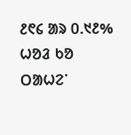᱒᱖᱔ ᱟᱨ ᱐.᱑᱒% ᱦᱚᱲ ᱠᱚ ᱛᱟᱦᱮᱸ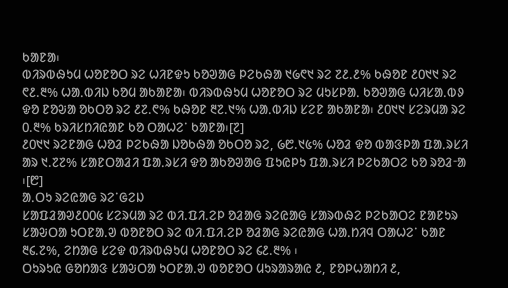ᱠᱟᱱᱟ᱾
ᱵᱤᱨᱵᱷᱩᱢ ᱦᱚᱱᱚᱛ ᱨᱮ ᱦᱤᱱᱫᱩ ᱠᱚᱣᱟᱜ ᱞᱮᱠᱷᱟ ᱑᱙᱖᱑ ᱨᱮ ᱗᱒.᱒% ᱠᱷᱚᱱ ᱒᱐᱑᱑ ᱨᱮ ᱖᱒.᱓% ᱦᱟᱹᱵᱤᱡ ᱠᱚᱢ ᱟᱠᱟᱱᱟ᱾ ᱵᱤᱨᱵᱷᱩᱢ ᱦᱚᱱᱚᱛ ᱨᱮ ᱢᱩᱥᱞᱟᱹ ᱠᱚᱣᱟᱜ ᱦᱤᱥᱟᱹᱵᱽ ᱫᱚ ᱱᱚᱶᱟ ᱚᱠᱛᱚ ᱨᱮ ᱒᱗.᱖% ᱠᱷᱚᱱ ᱓᱗.᱑% ᱦᱟᱹᱵᱤᱡ ᱥᱮᱱ ᱟᱠᱟᱱᱟ᱾ ᱒᱐᱑᱑ ᱥᱮᱨᱢᱟ ᱨᱮ ᱐.᱓% ᱠᱨᱤᱥᱴᱤᱭᱟᱱ ᱠᱚ ᱛᱟᱦᱮᱸ ᱠᱟᱱᱟ᱾[᱗]
᱒᱐᱑᱑ ᱨᱮᱱᱟᱜ ᱦᱚᱲ ᱞᱮᱠᱷᱟ ᱡᱚᱠᱷᱟ ᱚᱠᱛᱚ ᱨᱮ, ᱙᱘.᱑᱕% ᱦᱚᱲ ᱫᱚ ᱵᱟᱝᱞᱟ ᱯᱟᱹᱨᱥᱤ ᱟᱨ ᱑.᱗᱗% ᱥᱟᱱᱛᱟᱲᱤ ᱯᱟᱹᱨᱥᱤ ᱫᱚ ᱟᱠᱚᱣᱟᱜ ᱯᱩᱭᱞᱩ ᱯᱟᱹᱨᱥᱤ ᱞᱮᱠᱟᱛᱮ ᱠᱚ ᱨᱚᱲᱼᱟ ᱾[᱘]
ᱟᱹᱛᱩ ᱨᱮᱭᱟᱜ ᱨᱮᱸᱜᱮᱡ
ᱥᱟᱯᱲᱟᱣ᱒᱐᱐᱕ ᱥᱮᱨᱢᱟ ᱨᱮ ᱵᱤ.ᱯᱤ.ᱮᱞ ᱚᱲᱟᱜ ᱨᱮᱭᱟᱜ ᱥᱟᱨᱵᱷᱮ ᱞᱮᱠᱟᱛᱮ ᱱᱟᱱᱩᱨ ᱥᱟᱶᱛᱟ ᱩᱛᱱᱟᱹᱣ ᱵᱚᱱᱚᱛ ᱨᱮ ᱵᱤ.ᱯᱤ.ᱮᱞ ᱚᱲᱟᱜ ᱨᱮᱭᱟᱜ ᱦᱟᱹᱴᱤᱧ ᱛᱟᱦᱮᱸ ᱠᱟᱱ ᱓᱔.᱗%, ᱮᱴᱟᱜ ᱥᱮᱫ ᱵᱤᱨᱵᱷᱩᱢ ᱦᱚᱱᱚᱛ ᱨᱮ ᱔᱒.᱓% ᱾
ᱛᱩᱨᱩᱭ ᱜᱚᱴᱟᱝ ᱥᱟᱶᱛᱟ ᱩᱛᱱᱟᱹᱣ ᱵᱚᱱᱚᱛ ᱢᱩᱨᱟᱨᱟᱭ ᱒, ᱱᱚᱞᱦᱟᱴᱤ ᱒,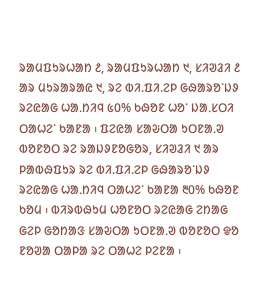ᱨᱟᱢᱯᱩᱨᱦᱟᱴ ᱒, ᱨᱟᱢᱯᱩᱨᱦᱟᱴ ᱑, ᱥᱤᱣᱲᱤ ᱒ ᱟᱨ ᱢᱩᱨᱟᱨᱟᱭ ᱑, ᱨᱮ ᱵᱤ.ᱯᱤ.ᱮᱞ ᱜᱷᱟᱨᱚᱸᱡᱽ ᱨᱮᱭᱟᱜ ᱦᱟᱹᱴᱤᱧ ᱕᱐% ᱠᱷᱚᱱ ᱦᱚᱸ ᱡᱟᱹᱥᱛᱤ ᱛᱟᱦᱮᱸ ᱠᱟᱱᱟ ᱾ ᱯᱮᱭᱟ ᱥᱟᱶᱛᱟ ᱩᱛᱱᱟᱹᱣ ᱵᱚᱱᱚᱛ ᱨᱮ ᱨᱟᱡᱽᱱᱚᱜᱚᱨ, ᱥᱤᱣᱲᱤ ᱑ ᱟᱨ ᱞᱟᱵᱷᱯᱩᱨ ᱨᱮ ᱵᱤ.ᱯᱤ.ᱮᱞ ᱜᱷᱟᱨᱚᱸᱡᱽ ᱨᱮᱭᱟᱜ ᱦᱟᱹᱴᱤᱧ ᱛᱟᱦᱮᱸ ᱠᱟᱱᱟ ᱓᱐% ᱠᱷᱚᱱ ᱠᱚᱢ ᱾ ᱵᱤᱨᱵᱷᱩᱢ ᱦᱚᱱᱚᱛ ᱨᱮᱭᱟᱜ ᱮᱴᱟᱜ ᱜᱮᱞ ᱜᱚᱴᱟᱝ ᱥᱟᱶᱛᱟ ᱩᱛᱱᱟᱹᱣ ᱵᱚᱱᱚᱛ ᱫᱚ ᱱᱚᱣᱟ ᱛᱟᱞᱟ ᱨᱮ ᱛᱟᱦᱮ ᱞᱮᱱᱟ ᱾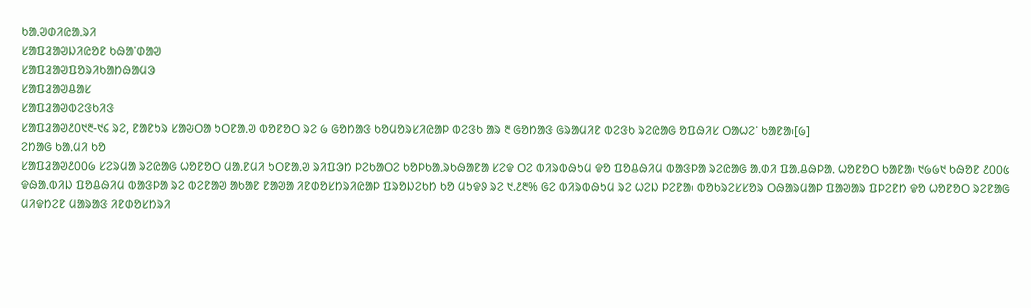ᱠᱟᱹᱣᱰᱤᱭᱟᱹᱨᱤ
ᱥᱟᱯᱲᱟᱣᱡᱤᱭᱚᱱ ᱠᱷᱟᱸᱰᱟᱣ
ᱥᱟᱯᱲᱟᱣᱯᱚᱨᱤᱠᱟᱴᱷᱟᱢᱳ
ᱥᱟᱯᱲᱟᱣᱪᱟᱥ
ᱥᱟᱯᱲᱟᱣᱵᱮᱝᱠᱤᱝ
ᱥᱟᱯᱲᱟᱣ᱒᱐᱑᱓-᱑᱔ ᱨᱮ, ᱱᱟᱱᱩᱨ ᱥᱟᱶᱛᱟ ᱩᱛᱱᱟᱹᱣ ᱵᱚᱱᱚᱛ ᱨᱮ ᱙ ᱜᱚᱴᱟᱝ ᱠᱚᱢᱚᱨᱥᱤᱭᱟᱞ ᱵᱮᱝᱠ ᱟᱨ ᱓ ᱜᱚᱴᱟᱝ ᱜᱨᱟᱢᱤᱱ ᱵᱮᱝᱠ ᱨᱮᱭᱟᱜ ᱚᱯᱷᱤᱥ ᱛᱟᱦᱮᱸ ᱠᱟᱱᱟ᱾[᱙]
ᱮᱴᱟᱜ ᱠᱟᱹᱢᱤ ᱠᱚ
ᱥᱟᱯᱲᱟᱣ᱒᱐᱐᱙ ᱥᱮᱨᱢᱟ ᱨᱮᱭᱟᱜ ᱦᱚᱱᱚᱛ ᱢᱟᱹᱱᱢᱤ ᱩᱛᱱᱟᱹᱣ ᱨᱤᱯᱳᱴ ᱞᱮᱠᱟᱛᱮ ᱠᱚᱞᱠᱟᱹᱨᱠᱷᱟᱱᱟ ᱥᱮᱫ ᱛᱮ ᱵᱤᱨᱵᱷᱩᱢ ᱫᱚ ᱯᱚᱪᱷᱤᱢ ᱵᱟᱝᱞᱟ ᱨᱮᱭᱟᱜ ᱟᱹᱰᱤ ᱯᱟᱹᱪᱷᱞᱟᱹ ᱦᱚᱱᱚᱛ ᱠᱟᱱᱟ᱾ ᱑᱙᱙᱑ ᱠᱷᱚᱱ ᱒᱐᱐᱕ ᱫᱷᱟᱹᱵᱤᱡ ᱯᱚᱪᱷᱤᱢ ᱵᱟᱝᱞᱟ ᱨᱮ ᱵᱮᱱᱟᱣ ᱟᱠᱟᱱ ᱱᱟᱣᱟ ᱤᱱᱰᱚᱥᱴᱨᱤᱭᱟᱞ ᱯᱨᱚᱡᱮᱠᱴ ᱠᱚ ᱢᱩᱫᱽ ᱨᱮ ᱑.᱒᱓% ᱜᱮ ᱵᱤᱨᱵᱷᱩᱢ ᱨᱮ ᱦᱮᱡ ᱞᱮᱱᱟ᱾ ᱵᱚᱠᱨᱮᱥᱥᱚᱨ ᱛᱷᱟᱨᱢᱟᱞ ᱯᱟᱣᱟᱨ ᱯᱞᱮᱱᱴ ᱫᱚ ᱦᱚᱱᱚᱛ ᱨᱮᱱᱟᱜ ᱢᱤᱫᱴᱮᱱ ᱢᱟᱨᱟᱝ ᱤᱱᱰᱚᱥᱴᱨᱤ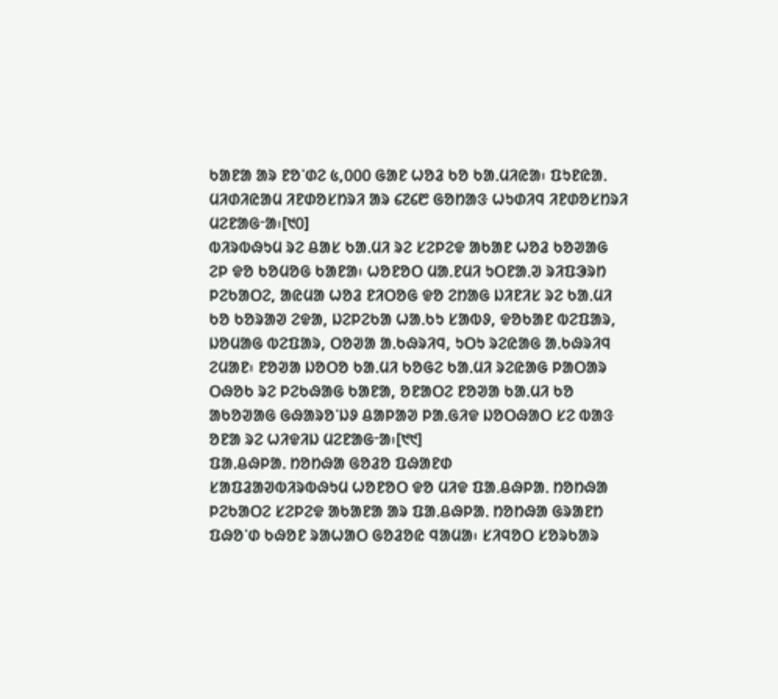ᱠᱟᱱᱟ ᱟᱨ ᱱᱚᱸᱰᱮ ᱕,᱐᱐᱐ ᱜᱟᱱ ᱦᱚᱲ ᱠᱚ ᱠᱟᱹᱢᱤᱭᱟ᱾ ᱯᱩᱱᱭᱟᱹ ᱢᱤᱰᱤᱭᱟᱢ ᱤᱱᱰᱚᱥᱴᱨᱤ ᱟᱨ ᱔᱗᱔᱘ ᱜᱚᱴᱟᱝ ᱦᱩᱰᱤᱧ ᱤᱱᱰᱚᱥᱴᱨᱤ ᱢᱮᱱᱟᱜᱼᱟ᱾[᱑᱐]
ᱵᱤᱨᱵᱷᱩᱢ ᱨᱮ ᱪᱟᱥ ᱠᱟᱹᱢᱤ ᱨᱮ ᱥᱮᱞᱮᱫ ᱟᱠᱟᱱ ᱦᱚᱲ ᱠᱚᱣᱟᱜ ᱮᱞ ᱫᱚ ᱠᱚᱢᱚᱜ ᱠᱟᱱᱟ᱾ ᱦᱚᱱᱚᱛ ᱢᱟᱹᱱᱢᱤ ᱩᱛᱱᱟᱹᱣ ᱨᱤᱯᱳᱨᱴ ᱞᱮᱠᱟᱛᱮ, ᱟᱭᱢᱟ ᱦᱚᱲ ᱱᱤᱛᱚᱜ ᱫᱚ ᱮᱴᱟᱜ ᱡᱤᱱᱤᱥ ᱨᱮ ᱠᱟᱹᱢᱤ ᱠᱚ ᱠᱚᱨᱟᱣ ᱮᱫᱟ, ᱡᱮᱞᱮᱠᱟ ᱦᱟᱹᱠᱩ ᱥᱟᱵᱽ, ᱫᱚᱠᱟᱱ ᱵᱮᱯᱟᱨ, ᱡᱚᱢᱟᱜ ᱵᱮᱯᱟᱨ, ᱛᱚᱣᱟ ᱟᱹᱠᱷᱨᱤᱧ, ᱩᱛᱩ ᱨᱮᱭᱟᱜ ᱟᱹᱠᱷᱨᱤᱧ ᱮᱢᱟᱱ᱾ ᱱᱚᱣᱟ ᱡᱚᱛᱚ ᱠᱟᱹᱢᱤ ᱠᱚᱜᱮ ᱠᱟᱹᱢᱤ ᱨᱮᱭᱟᱜ ᱞᱟᱛᱟᱨ ᱛᱷᱚᱠ ᱨᱮ ᱞᱮᱠᱷᱟᱜ ᱠᱟᱱᱟ, ᱚᱱᱟᱛᱮ ᱱᱚᱣᱟ ᱠᱟᱹᱢᱤ ᱠᱚ ᱟᱠᱚᱣᱟᱜ ᱜᱷᱟᱨᱚᱸᱡᱽ ᱪᱟᱞᱟᱣ ᱞᱟᱹᱜᱤᱫ ᱡᱚᱛᱷᱟᱛ ᱥᱮ ᱵᱟᱝ ᱚᱱᱟ ᱨᱮ ᱦᱤᱫᱤᱡ ᱢᱮᱱᱟᱜᱼᱟ᱾[᱑᱑]
ᱯᱟᱹᱪᱷᱞᱟᱹ ᱴᱚᱴᱷᱟ ᱜᱚᱲᱚ ᱯᱷᱟᱱᱰ
ᱥᱟᱯᱲᱟᱣᱵᱤᱨᱵᱷᱩᱢ ᱦᱚᱱᱚᱛ ᱫᱚ ᱢᱤᱫ ᱯᱟᱹᱪᱷᱞᱟᱹ ᱴᱚᱴᱷᱟ ᱞᱮᱠᱟᱛᱮ ᱥᱮᱞᱮᱫ ᱟᱠᱟᱱᱟ ᱟᱨ ᱯᱟᱹᱪᱷᱞᱟᱹ ᱴᱚᱴᱷᱟ ᱜᱨᱟᱱᱴ ᱯᱷᱚᱸᱰ ᱠᱷᱚᱱ ᱨᱟᱦᱟᱛ ᱜᱚᱲᱚᱭ ᱧᱟᱢᱟ᱾ ᱥᱤᱧᱚᱛ ᱥᱚᱨᱠᱟᱨ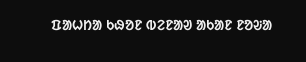ᱯᱟᱦᱴᱟ ᱠᱷᱚᱱ ᱵᱮᱱᱟᱣ ᱟᱠᱟᱱ ᱱᱚᱶᱟ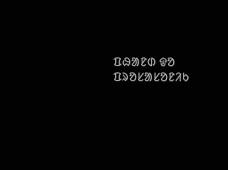ᱯᱷᱟᱱᱰ ᱫᱚ ᱯᱨᱚᱥᱟᱥᱚᱱᱤᱠ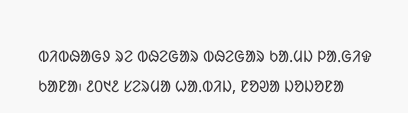ᱵᱤᱵᱷᱟᱜᱽ ᱨᱮ ᱵᱷᱮᱜᱟᱨ ᱵᱷᱮᱜᱟᱨ ᱠᱟᱹᱢᱡ ᱞᱟᱹᱜᱤᱫ ᱠᱟᱱᱟ᱾ ᱒᱐᱑᱒ ᱥᱮᱨᱢᱟ ᱦᱟᱹᱵᱤᱡ, ᱱᱚᱣᱟ ᱡᱚᱡᱚᱱᱟ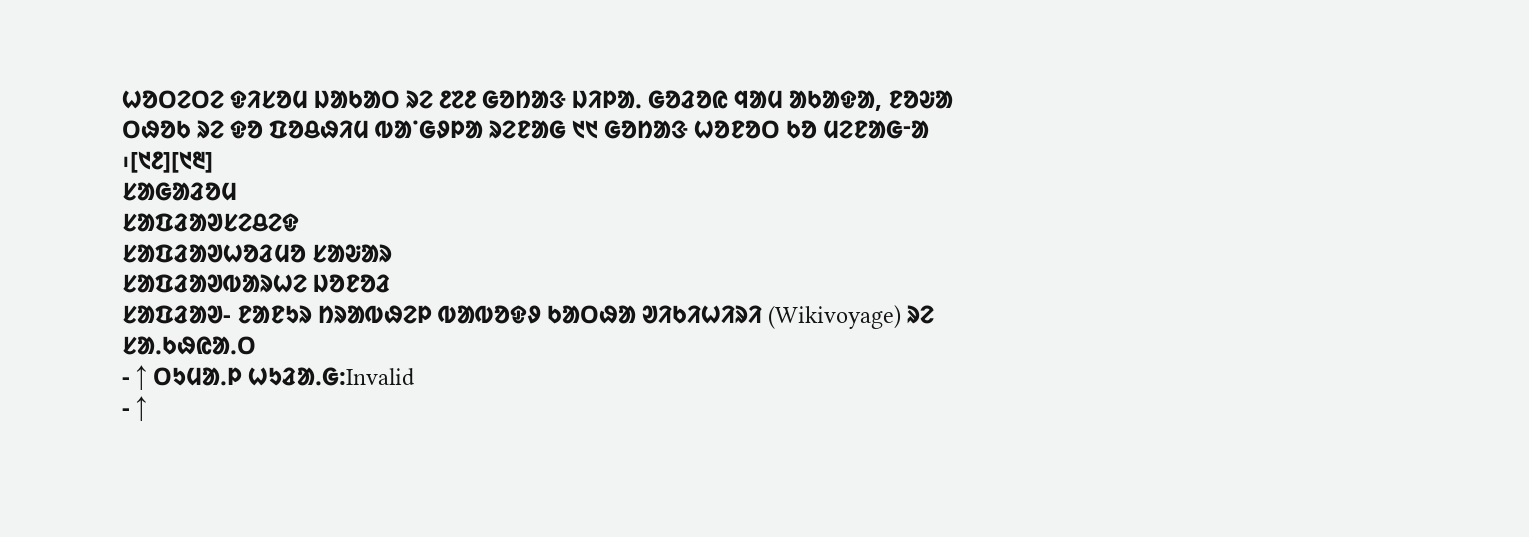ᱦᱚᱛᱮᱛᱮ ᱫᱤᱥᱚᱢ ᱡᱟᱠᱟᱛ ᱨᱮ ᱒᱗᱒ ᱜᱚᱴᱟᱝ ᱡᱤᱞᱟᱹ ᱜᱚᱲᱚᱭ ᱧᱟᱢ ᱟᱠᱟᱫᱟ, ᱱᱚᱶᱟ ᱛᱷᱚᱠ ᱨᱮ ᱫᱚ ᱯᱚᱪᱷᱤᱢ ᱵᱟᱸᱜᱽᱞᱟ ᱨᱮᱱᱟᱜ ᱑᱑ ᱜᱚᱴᱟᱝ ᱦᱚᱱᱚᱛ ᱠᱚ ᱢᱮᱱᱟᱜᱼᱟ ᱾[᱑᱒][᱑᱓]
ᱥᱟᱜᱟᱲᱚᱢ
ᱥᱟᱯᱲᱟᱣᱥᱮᱪᱮᱫ
ᱥᱟᱯᱲᱟᱣᱦᱚᱲᱢᱚ ᱥᱟᱶᱟᱨ
ᱥᱟᱯᱲᱟᱣᱵᱟᱨᱦᱮ ᱡᱚᱱᱚᱲ
ᱥᱟᱯᱲᱟᱣ- ᱱᱟᱱᱩᱨ ᱴᱨᱟᱵᱷᱮᱞ ᱵᱟᱵᱚᱫᱽ ᱠᱟᱛᱷᱟ ᱣᱤᱠᱤᱦᱤᱨᱤ (Wikivoyage) ᱨᱮ
ᱥᱟᱹᱠᱷᱭᱟᱹᱛ
- ↑ ᱛᱩᱢᱟᱹᱞ ᱦᱩᱲᱟᱹᱜ:Invalid
- ↑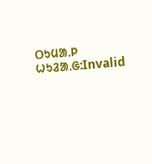ᱛᱩᱢᱟᱹᱞ ᱦᱩᱲᱟᱹᱜ:Invalid